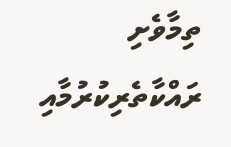ތިމާވެށި ރައްކާތެރިކުރުމާއި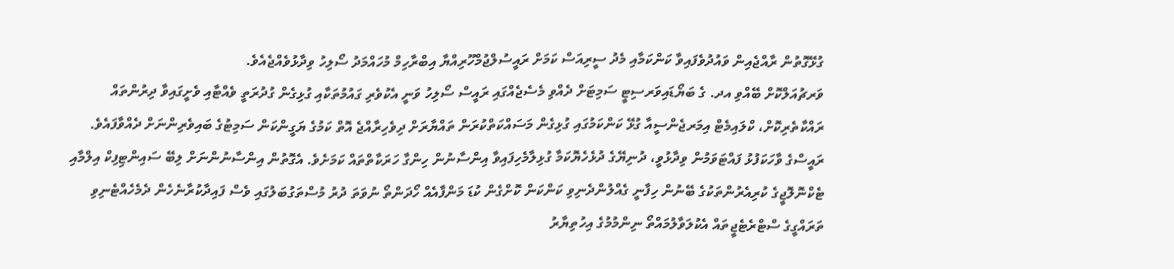ގުޅޭގޮތުން ރާއްޖެއިން ވައުދުވެފައިވާ ކަންކަމާއި މެދު ސީރިއަސް ކަމަށް ރައީސުލްޖުމްހޫރިއްޔާ އިބްރާހިމް މުހައްމަދު ސޯލިހު ވިދާޅުވެއްޖެއެވެ.
ވަރޗުއަލްކޮށް ބޭއްވި އދ. ގެ ބަޔޯޑައިވަރސިޓީ ސަމިޓަށް ދެއްވި މެސެޖެއްގައި ރައީސް ސޯލިހު ވަނީ އެކުވެރި ގައުމުތަކާއި ގުޅިގެން ގުދުރަތީ ވެއްޓާއި ވެށީގައިވާ ދިރުންތައް ރައްކާތެރިކޮށް، ކްލައިމެޓް އިމަރޖެންސީއާ ގުޅޭ ކަންކަމުގައި ގުޅިގެން މަސައްކަތްކުރަން ތައްޔާރަށް ދިވެހިރާއްޖެ އޮތް ކަމުގެ ޔަގީންކަން ސަމިޓުގެ ބައިވެރިންނަށް ދެއްވާފައެވެ.
ރައީސްގެ ވާހަކަފުޅު ފައްޓަވަމުން ވިދާޅުވީ، ދުނިޔޭގެ ދުޅެހެޔޮކަމާ ގުޅިލާމެހިފައިވާ އިންސާނުން ހިންގާ ހަރަކާތްތައް ކަމަށެވެ. އެގޮތުން އިންސާނުންނަށް ލިބޭ ސައިންޓިފިކް އިލްމާއި ޓެކްނޮލޮޖީގެ ކުރިއެރުންތަކުގެ ބޭނުން ހިފާނީ ގެއްލުންދެނިވި ކަންކަން ކޮށްގެން ކުޑަ މަންފާއެއް ހޯދަންތޯ ނުވަތަ ދުރު މުސްތަގުބަލުގައި ވެސް ފައިދާކުރާނެހެން ދެމެހެއްޓެނިވި ތަރައްގީގެ ސްޓްރެޓެޖީތައް އެކުލަވާލުމައްތޯ ނިންމުމުގެ އިހުތިޔާރު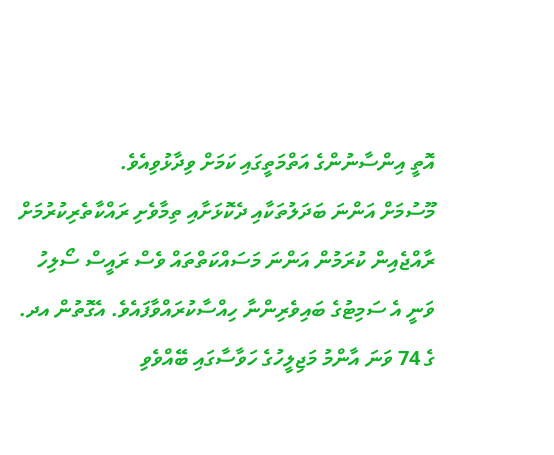އޮތީ އިންސާނުންގެ އަތްމަތީގައި ކަމަށް ވިދާޅުވިއެވެ.
މޫސުމަށް އަންނަ ބަދަލުތަކާއި ދެކޮޅަށާއި ތިމާވެށި ރައްކާތެރިކުރުމަށް ރާއްޖެއިން ކުރަމުން އަންނަ މަސައްކަތްތައް ވެސް ރައީސް ސޯލިހު ވަނީ އެ ސަމިޓުގެ ބައިވެރިންނާ ހިއްސާކުރައްވާފައެވެ. އެގޮތުން އދ. ގެ 74 ވަނަ އާންމު މަޖިލީހުގެ ހަވާސާގައި ބޭއްވެވި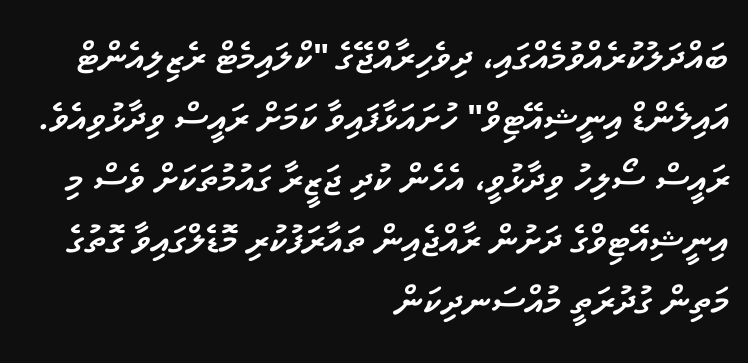ބައްދަލުކުރެއްވުމެއްގައި، ދިވެހިރާއްޖޭގެ "ކްލައިމެޓް ރެޒިލިއެންޓް އައިލެންޑް އިނީޝިއޭޓިވް" ހުށައަޅާފައިވާ ކަމަށް ރައީސް ވިދާޅުވިއެވެ.
ރައީސް ސޯލިހު ވިދާޅުވީ، އެހެން ކުދި ޖަޒީރާ ގައުމުތަކަށް ވެސް މި އިނީޝިއޭޓިވްގެ ދަށުން ރާއްޖެއިން ތައާރަފުކުރި މޮޑެލްގައިވާ ގޮތުގެ މަތިން ގުދުރަތީ މުއްސަނދިކަން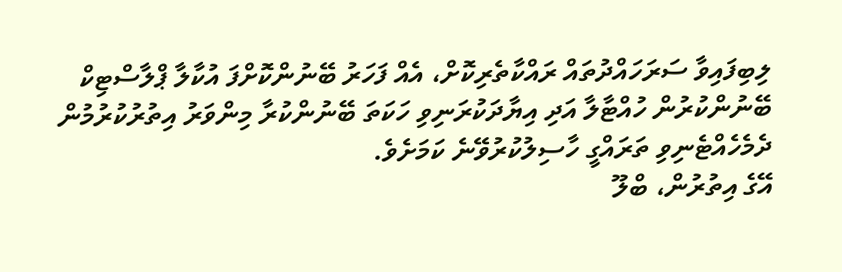ލިބިފައިވާ ސަރަހައްދުތައް ރައްކާތެރިކޮށް، އެއް ފަހަރު ބޭނުންކޮށްފަ އުކާލާ ޕްލާސްޓިކް ބޭނުންކުރުން ހުއްޓާލާ އަދި އިޔާދަކުރަނިވި ހަކަތަ ބޭނުންކުރާ މިންވަރު އިތުރުކުރުމުން ދެމެހެއްޓެނިވި ތަރައްގީ ހާސިލުކުރުވޭނެ ކަމަށެވެ.
އޭގެ އިތުރުން، ބްލޫ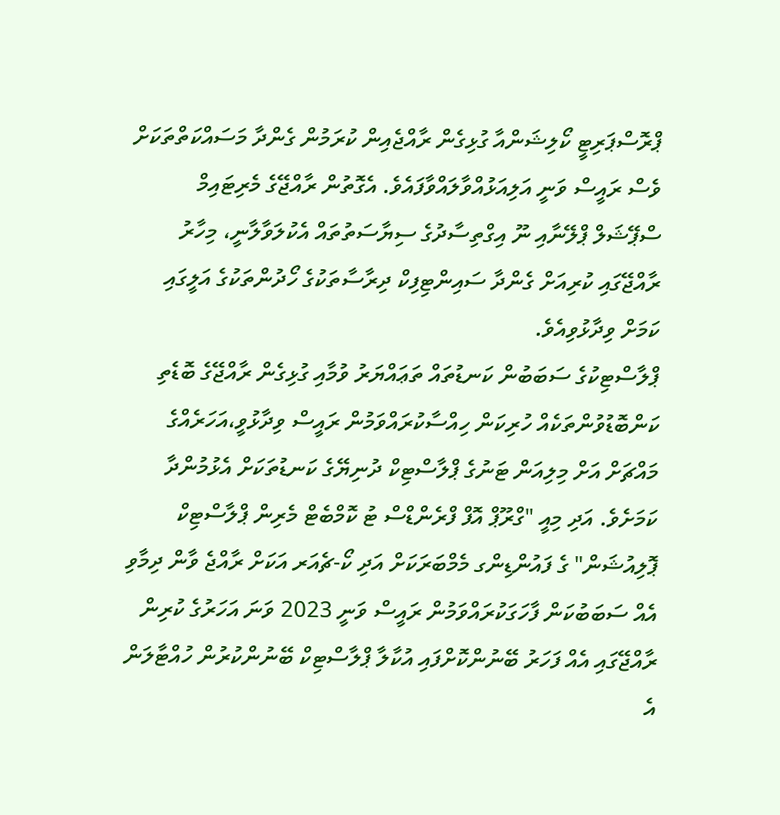ޕްރޮސްޕަރިޓީ ކޯލިޝަންއާ ގުޅިގެން ރާއްޖެއިން ކުރަމުން ގެންދާ މަސައްކަތްތަކަށް ވެސް ރައީސް ވަނީ އަލިއަޅުއްވާލައްވާފައެވެ. އެގޮތުން ރާއްޖޭގެ މެރިޓައިމް ސްޕޭޝަލް ޕްލޭނާއި ނޫ އިގްތިސާދުގެ ސިޔާސަތުތައް އެކުލަވާލާނީ، މިހާރު ރާއްޖޭގައި ކުރިއަށް ގެންދާ ސައިންޓިފިކް ދިރާސާތަކުގެ ހޯދުންތަކުގެ އަލީގައި ކަމަށް ވިދާޅުވިއެވެ.
ޕްލާސްޓިކުގެ ސަބަބުން ކަނޑުތައް ތަޢައްޔަރު ވުމާއި ގުޅިގެން ރާއްޖޭގެ ބޮޑެތި ކަންބޮޑުވުންތަކެއް ހުރިކަން ހިއްސާކުރައްވަމުން ރައީސް ވިދާޅުވީ،އަހަރެއްގެ މައްޗަށް އަށް މިލިއަން ޓަނުގެ ޕްލާސްޓިކް ދުނިޔޭގެ ކަނޑުތަކަށް އެޅުމުންދާ ކަމަށެވެ. އަދި މިއީ "ގްރޫޕް އޮފް ފްރެންޑްސް ޓު ކޮމްބެޓް މެރިން ޕްލާސްޓިކް ޕޮލިއުޝަން" ގެ ފައުންޑިންގ މެމްބަރަކަށް އަދި ކޯ-ޗެއަރ އަކަށް ރާއްޖެ ވާން ދިމާވި އެއް ސަބަބުކަން ފާހަގަކުރައްވަމުން ރައީސް ވަނީ 2023 ވަނަ އަހަރުގެ ކުރިން ރާއްޖޭގައި އެއް ފަހަރު ބޭނުންކޮށްފައި އުކާލާ ޕްލާސްޓިކް ބޭނުންކުރުން ހުއްޓާލަން އެ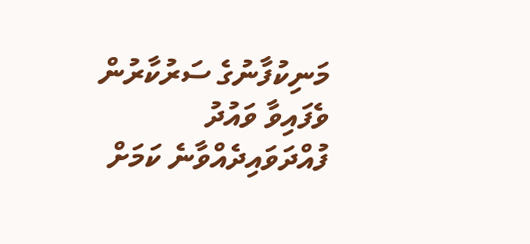މަނިކުފާނުގެ ސަރުކާރުން ވެފައިވާ ވައުދު ފުއްދަވައިދެއްވާނެ ކަމަށް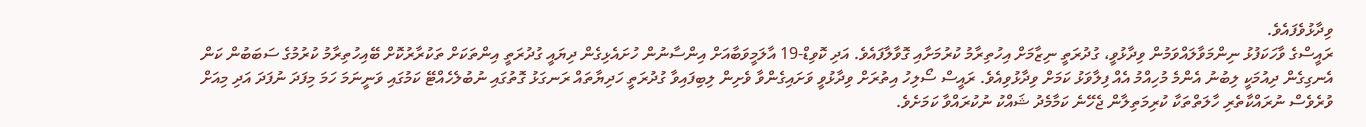ވިދާޅުވެފައެވެ.
ރައީސްގެ ވާހަކަފުޅު ނިންމަވާލައްވަމުން ވިދާޅުވީ، ގުދުރަތީ ނިޒާމަށް އިހުތިރާމު ކުރުމަށާއި ގޮވާލާފައެވެ. އަދި ކޮވިޑް-19 އާލަމީވަބާއަށް އިންސާނުން ހުށައެޅިގެން ދިޔައީ ގުދުރަތީ އިންތަކަށް ތަކުރާރުކޮށް ބޭއިހުތިރާމު ކުރުމުގެ ސަބަބުން ކަން އެނގިގެން ދިއުމަކީ ލިބުނު އެންމެ މުހިއްމު އެއް ފިލާވަޅު ކަމަށް ވިދާޅުވިއެވެ. ރައީސް ސޯލިހު އިތުރަށް ވިދާޅުވީ ވަށައިގެންވާ ވެށިން ލިބިފައިވާ ގުދުރަތީ ހަދިޔާތައް ރަނގަޅު ގޮތުގައި ނުބުލެހެއްޓޭ ކަމުގައި ވަނީނަމަ ހަމަ މިފަދަ ނުފަދަ އަދި މިއަށް ވުރެވެސް ނުރައްކާތެރި ހާލަތްތަކާ ކުރިމަތިލާން ޖެހޭނެ ކަމާމެދު ޝައްކު ނުކުރައްވާ ކަމަށެވެ.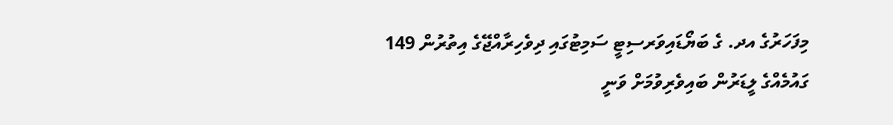މިފަހަރުގެ އދ. ގެ ބަޔޯޑައިވަރސިޓީ ސަމިޓުގައި ދިވެހިރާއްޖޭގެ އިތުރުން 149 ގައުމެއްގެ ލީޑަރުން ބައިވެރިވުމަށް ވަނީ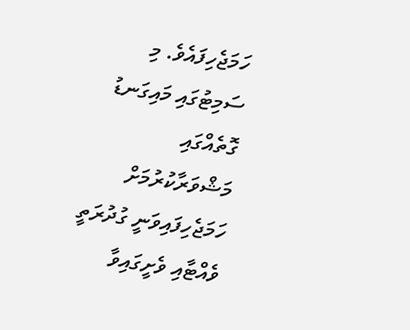ހަމަޖެހިފައެވެ. މި ސަމިޓުގައި މައިގަނޑު ގޮތެއްގައި މަޝްވަރާކުރުމަށް ހަމަޖެހިފައިވަނީ ގުދުރަތީ ވެއްޓާއި ވެށީގައިވާ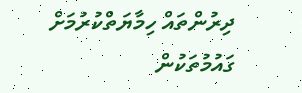ދިރުންތައް ހިމާޔަތްކުރުމަށް ގައުމުތަކުން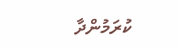ކުރަމުންދާ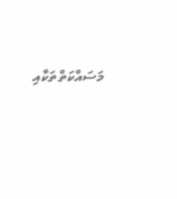މަސައްކަތްތަކާއި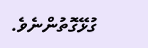ގުޅޭގޮތުންނެވެ.